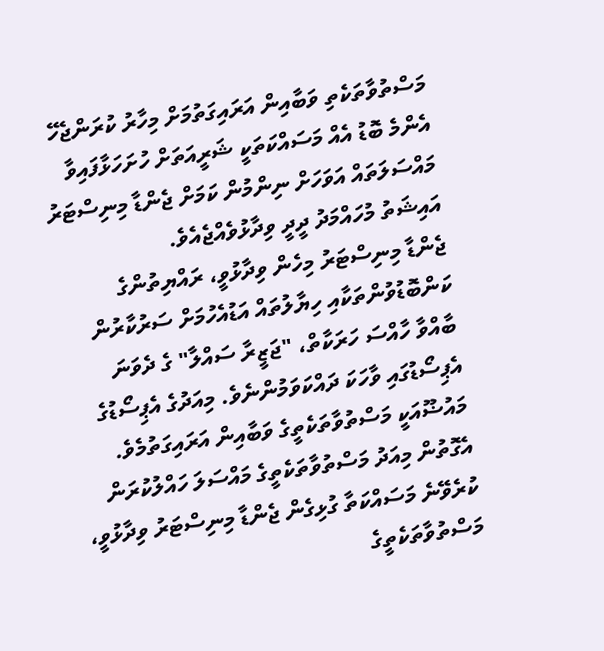މަސްތުވާތަކެތި ވަބާއިން އަރައިގަތުމަށް މިހާރު ކުރަންޖެހޭ އެންމެ ބޮޑު އެއް މަސައްކަތަކީ ޝަރީއަތަށް ހުށަހަޅާފައިވާ މައްސަލަތައް އަވަހަށް ނިންމުން ކަމަށް ޖެންޑާ މިނިސްޓަރު އައިޝަތު މުހައްމަދު ދީދީ ވިދާޅުވެއްޖެއެވެ.
ޖެންޑާ މިނިސްޓަރު މިހެން ވިދާޅުވީ، ރައްޔިތުންގެ ކަންބޮޑުވުންތަކާއި ހިޔާލުތައް އަޑުއެހުމަށް ސަރުކާރުން ބާއްވާ ހާއްސަ ހަރަކާތް، "ޖަޒީރާ ސައްލާ" ގެ ދެވަނަ އެޕިސޯޑުގައި ވާހަކަ ދައްކަވަމުންނެވެ. މިއަދުގެ އެޕިސޯޑުގެ މައުޟޫއަކީ މަސްތުވާތަކެތީގެ ވަބާއިން އަރައިގަތުމެވެ. އެގޮތުން މިއަދު މަސްތުވާތަކެތީގެ މައްސަލަ ހައްލުކުރަން ކުރެވޭނެ މަސައްކަތާ ގުޅިގެން ޖެންޑާ މިނިސްޓަރު ވިދާޅުވީ، މަސްތުވާތަކެތީގެ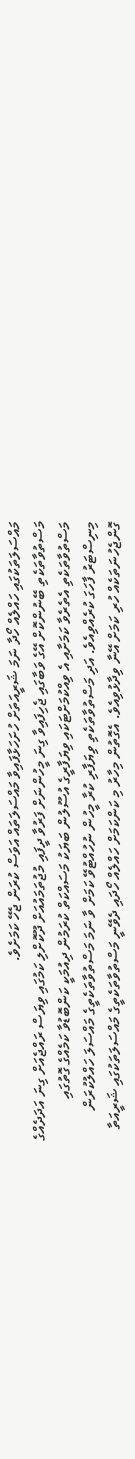މައްސަލަތަކުގައި ހައްލެއް ހޯދާ ނަމަ ޝަރީއަތަށް ހުށަހަޅާފައިވާ މައްސަލަތައް އަވަސް ކުރަން ޖެހޭ ކަމަށެވެ.
މަސްތުވާތަކެތި ބޭނުންކޮށް އޭގެ ވަބާގައި ޖެހިފައިވާ ގިނަ މީހުންނަށް ފަރުވާ ދީފައި މުޖުތަމައުއަށް ދޫކޮށްލި ކަމުގައި ވިޔަސް ރައްޖެއަށް ގިނަ އަދަދެއްގެ މަސްތުވާތަކެތި އެތެރެވާ ކަމަށާއި އެ ވިއްކުމަށްޓަކައި ވިޔަފާރީގެ އުސޫލުން ބަޔަކު މަސައްކަތް ކުރަމުން ދިއުމަކީ ކަންބޮޑުވާ ކަމެއްގެ ގޮތުގައި މިނިސްޓަރު ފާހަގަ ކުރެއްވިއެވެ. އަދި މަސްތުވާތަކެތި ވިޔަފާރި ކުރާ މީހުން ނުހުއްޓުވޭ ކަމަށް ވާ ނަމަ މަސްތުވާތަކެތީގެ މައްސަލަ ހައްލުކުރަން ގޮންޖެހުނަތަކެއް ހުރި ކަމަށް އޭނާ ވިދާޅުވިއެވެ. އެގޮތުން މިހާރު މި ކަންކަމަށް ހައްލެއް ހޯދައި ދެވޭނީ މަސްތުވާތަކެތީގެ މައްސަލަތަކުގައި ޝަރީއަތާ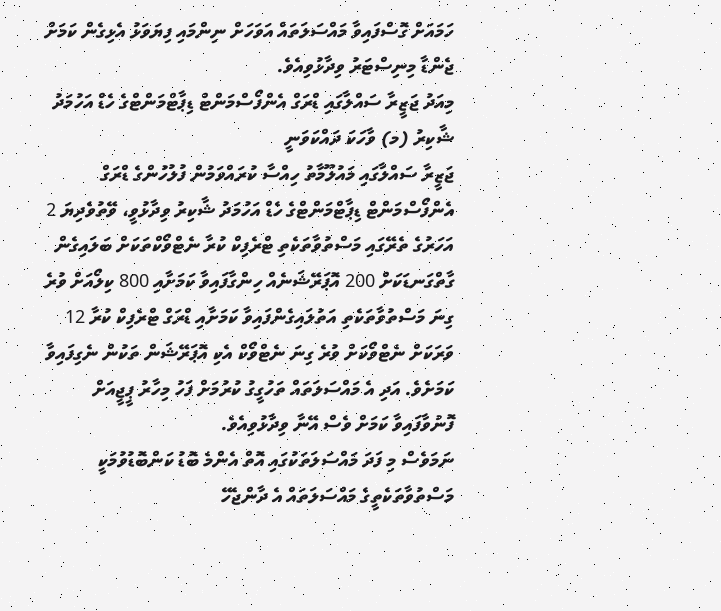ހަމައަށް ގޮސްފައިވާ މައްސަލަތައް އަވަހަށް ނިންމައި ފިޔަވަޅު އެޅިގެން ކަމަށް ޖެންޑާ މިނިސްޓަރު ވިދާޅުވިއެވެ.
މިއަދު ޖަޒީރާ ސައްލާގައި ޑްރަގް އެންފޯސްމަންޓް ޑިޕާޓްމަންޓްގެ ހެޑް އަހުމަދު ޝާކިރު (މ) ވާހަކަ ދައްކަވަނީ
ޖަޒީރާ ސައްލާގައި މައުލޫމާތު ހިއްސާ ކުރައްވަމުން ފުލުހުންގެ ޑްރަގް އެންފޯސްމަންޓް ޑިޕާޓްމަންޓްގެ ހެޑް އަހުމަދު ޝާކިރު ވިދާޅުވީ، ވޭތުވެދިޔަ 2 އަހަރުގެ ތެރޭގައި މަސްތުވާތަކެތި ޓްރެފިކް ކުރާ ނެޓްވޯކްތަކަށް ބަލައިގެން ގާތްގަނޑަކަށް 200 އޮޕަރޭޝަނެއް ހިންގާފައިވާ ކަމަށާއި 800 ކިލޯއަށް ވުރެ ގިނަ މަސްތުވާތަކެތި އަތުލައިގެންފައިވާ ކަމަށާއި ޑްރަގް ޓްރެފިކް ކުރާ 12 ވަރަކަށް ނެޓްވޯކަށް ވުރެ ގިނަ ނެޓްވޯކް އެކި އޮޕަރޭޝަން ތަކުން ނެގިފައިވާ ކަމަށެވެ. އަދި އެ މައްސަލަތައް ތަހުގީގު ކުރުމަށް ފަހު މިހާރު ޕީޖީއަށް ފޮނުވާފައިވާ ކަމަށް ވެސް އޭނާ ވިދާޅުވިއެވެ.
ނަމަވެސް މި ފަދަ މައްސަލަތަކުގައި އޮތް އެންމެ ބޮޑު ކަންބޮޑުވުމަކީ މަސްތުވާތަކެތީގެ މައްސަލަތައް އެ ދާންޖެހޭ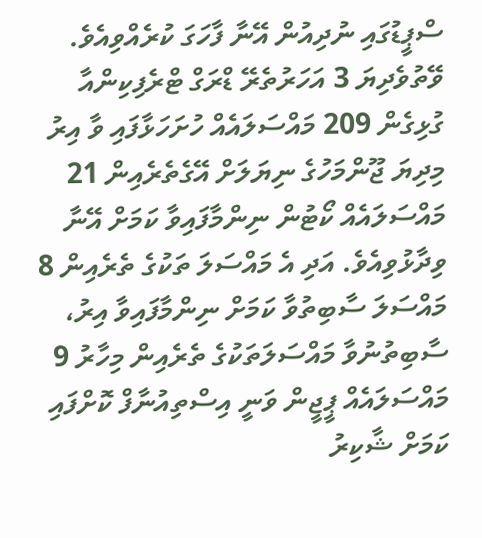ސްޕީޑުގައި ނުދިއުން އޭނާ ފާހަގަ ކުރެއްވިއެވެ. ވޭތުވެދިޔަ 3 އަހަރުތެރޭ ޑްރަގް ޓްރެފިކިންއާ ގުޅިގެން 209 މައްސަލައެއް ހުށަހަޅާފައި ވާ އިރު މިދިޔަ ޖޫންމަހުގެ ނިޔަލަށް އޭގެތެރެއިން 21 މައްސަލައެއް ކޯޓުން ނިންމާފައިވާ ކަމަށް އޭނާ ވިދާޅުވިއެވެ. އަދި އެ މައްސަލަ ތަކުގެ ތެރެއިން 8 މައްސަލަ ސާބިތުވާ ކަމަށް ނިންމާފައިވާ އިރު، ސާބިތުނުވާ މައްސަލަތަކުގެ ތެރެއިން މިހާރު 9 މައްސަލައެއް ޕީޖީން ވަނީ އިސްތިއުނާފް ކޮށްފައި ކަމަށް ޝާކިރު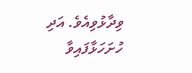ވިދާޅުވިއެވެ. އަދި ހުށަހަޅާފައިވާ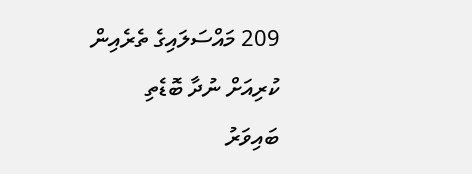209 މައްސަލައިގެ ތެރެއިން ކުރިއަށް ނުދާ ބޮޑެތި ބައިވަރު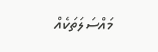މައްސަލަތަކެއް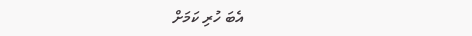އެބަ ހުރި ކަމަށް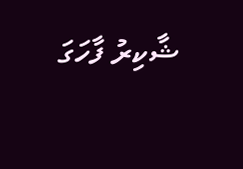ޝާކިރު ފާހަގަ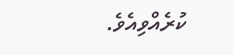ކުރެއްވިއެވެ.